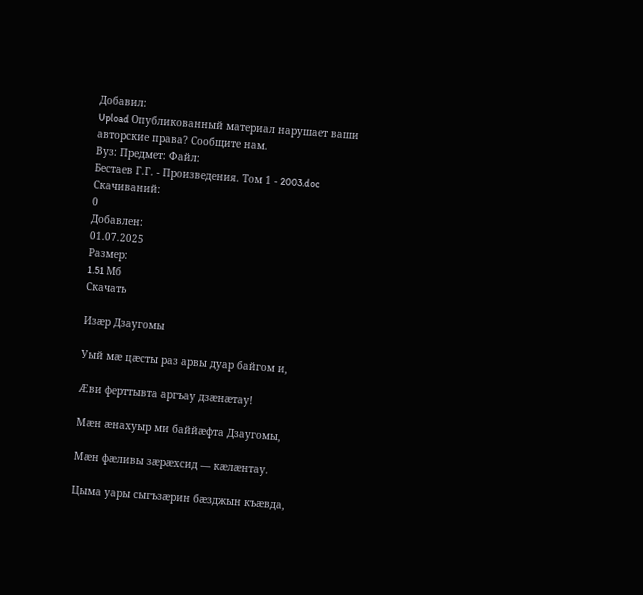Добавил:
Upload Опубликованный материал нарушает ваши авторские права? Сообщите нам.
Вуз: Предмет: Файл:
Бестаев Г.Г. - Произведения. Том 1 - 2003.doc
Скачиваний:
0
Добавлен:
01.07.2025
Размер:
1.51 Mб
Скачать

Изæр Дзаугомы

Уый мæ цæсты раз арвы дуар байгом и,

Æви ферттывта аргъау дзæнæтау!

Мæн æнахуыр ми баййæфта Дзаугомы,

Мæн фæливы зæрæхсид — кæлæнтау.

Цыма уары сыгъзæрин бæзджын къæвда,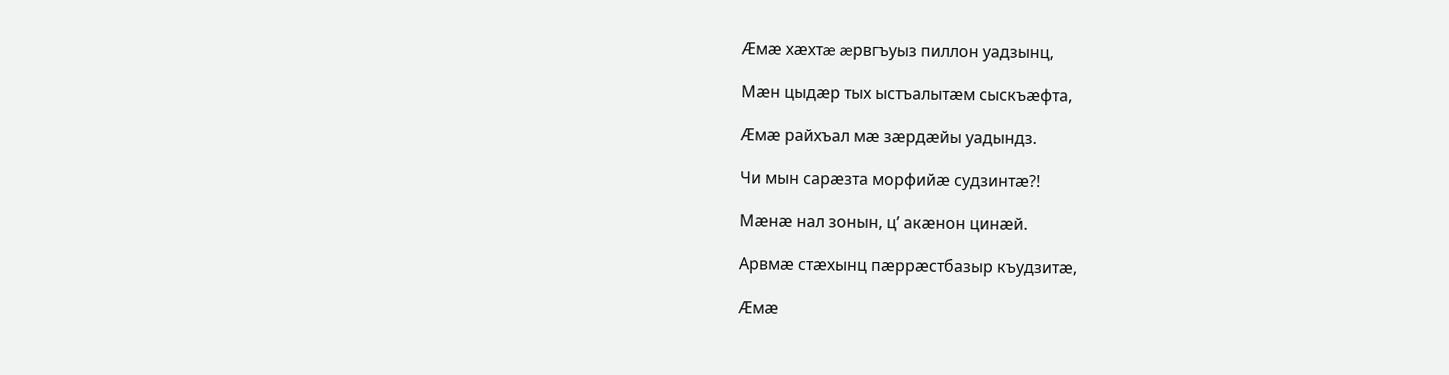Æмæ хæхтæ æрвгъуыз пиллон уадзынц,

Мæн цыдæр тых ыстъалытæм сыскъæфта,

Æмæ райхъал мæ зæрдæйы уадындз.

Чи мын сарæзта морфийæ судзинтæ?!

Мæнæ нал зонын, ц’ акæнон цинæй.

Арвмæ стæхынц пæррæстбазыр къудзитæ,

Æмæ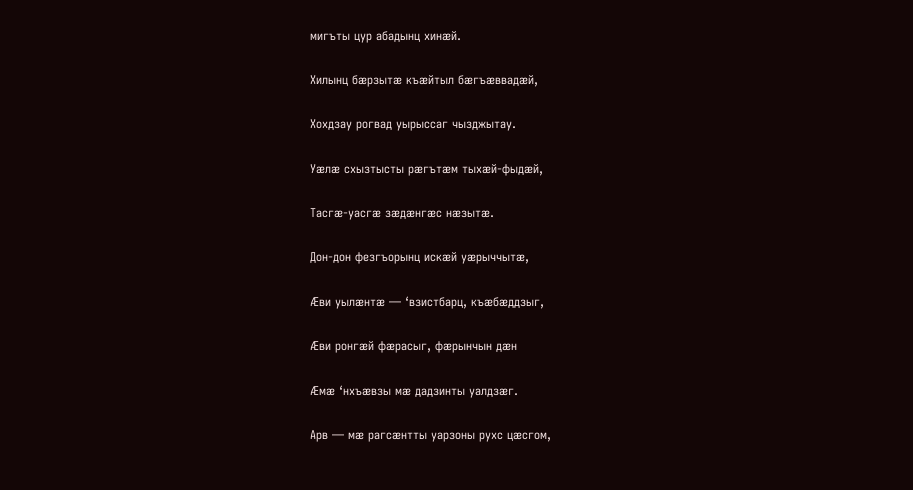мигъты цур абадынц хинæй.

Хилынц бæрзытæ къæйтыл бæгъæввадæй,

Хохдзау рогвад уырыссаг чызджытау.

Уæлæ схызтысты рæгътæм тыхæй-фыдæй,

Тасгæ-уасгæ зæдæнгæс нæзытæ.

Дон-дон фезгъорынц искæй уæрыччытæ,

Æви уылæнтæ — ‘взистбарц, къæбæддзыг,

Æви ронгæй фæрасыг, фæрынчын дæн

Æмæ ‘нхъæвзы мæ дадзинты уалдзæг.

Арв — мæ рагсæнтты уарзоны рухс цæсгом,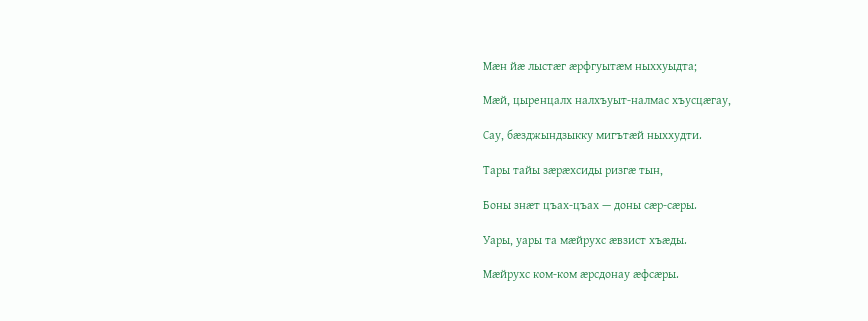Мæн йæ лыстæг æрфгуытæм ныххуыдта;

Мæй, цыренцалх налхъуыт-налмас хъусцæгау,

Сау, бæзджындзыкку мигътæй ныххудти.

Тары тайы зæрæхсиды ризгæ тын,

Боны знæт цъах-цъах — доны сæр-сæры.

Уары, уары та мæйрухс æвзист хъæды.

Мæйрухс ком-ком æрсдонау æфсæры.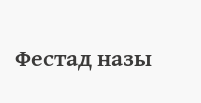Фестад назы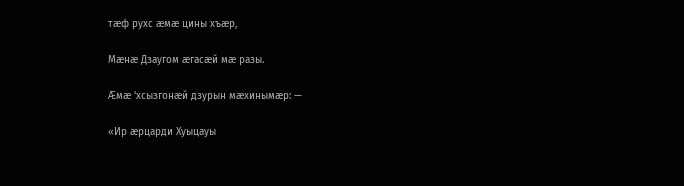тæф рухс æмæ цины хъæр,

Мæнæ Дзаугом æгасæй мæ разы.

Æмæ ‘хсызгонæй дзурын мæхинымæр: —

«Ир æрцарди Хуыцауы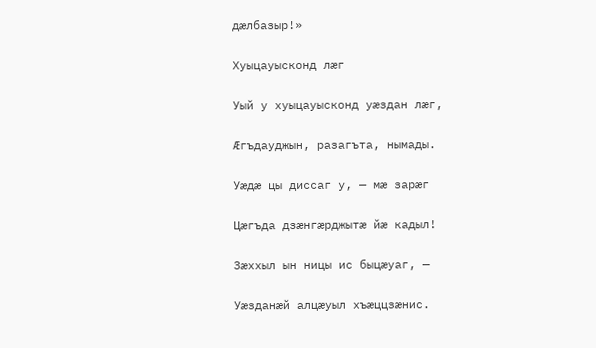дæлбазыр!»

Хуыцауысконд лæг

Уый у хуыцауысконд уæздан лæг,

Æгъдауджын, разагъта, нымады.

Уæдæ цы диссаг у, — мæ зарæг

Цæгъда дзæнгæрджытæ йæ кадыл!

Зæххыл ын ницы ис быцæуаг, —

Уæзданæй алцæуыл хъæццзæнис.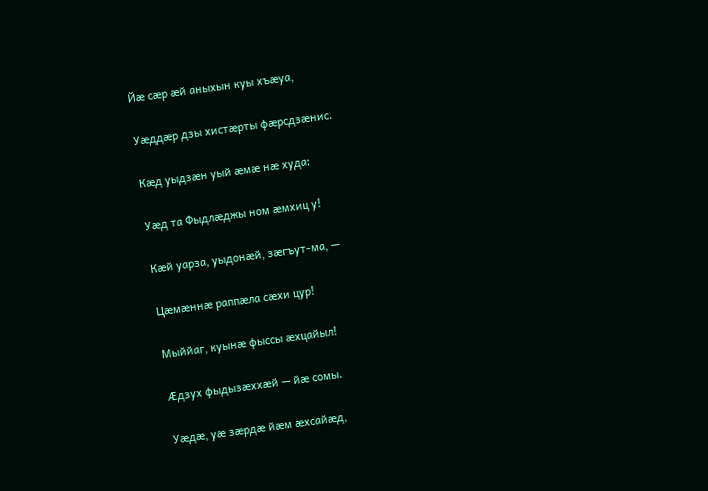Йæ сæр æй аныхын куы хъæуа,

Уæддæр дзы хистæрты фæрсдзæнис.

Кæд уыдзæн уый æмæ нæ худа:

Уæд та Фыдлæджы ном æмхиц у!

Кæй уарза, уыдонæй, зæгъут-ма, —

Цæмæннæ раппæла сæхи цур!

Мыййаг, куынæ фыссы æхцайыл!

Æдзух фыдызæххæй — йæ сомы.

Уæдæ, уæ зæрдæ йæм æхсайæд,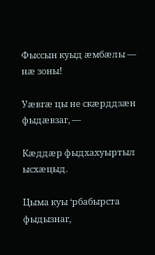Фыссын куыд æмбæлы — нæ зоны!

Уæвгæ цы не скæрддзæн фыдæвзаг, —

Кæддæр фыдхахуыртыл ысхæцыд.

Цыма куы ‘рбабырста фыдызнаг,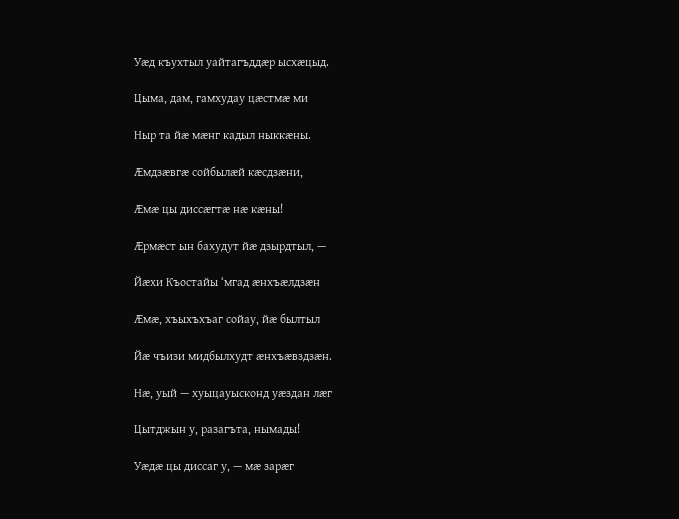Уæд къухтыл уайтагъддæр ысхæцыд.

Цыма, дам, гамхудау цæстмæ ми

Ныр та йæ мæнг кадыл ныккæны.

Æмдзæвгæ сойбылæй кæсдзæни,

Æмæ цы диссæгтæ нæ кæны!

Æрмæст ын бахудут йæ дзырдтыл, —

Йæхи Къостайы ‘мгад æнхъæлдзæн

Æмæ, хъыхъхъаг сойау, йæ былтыл

Йæ чъизи мидбылхудт æнхъæвздзæн.

Нæ, уый — хуыцауысконд уæздан лæг

Цытджын у, разагъта, нымады!

Уæдæ цы диссаг у, — мæ зарæг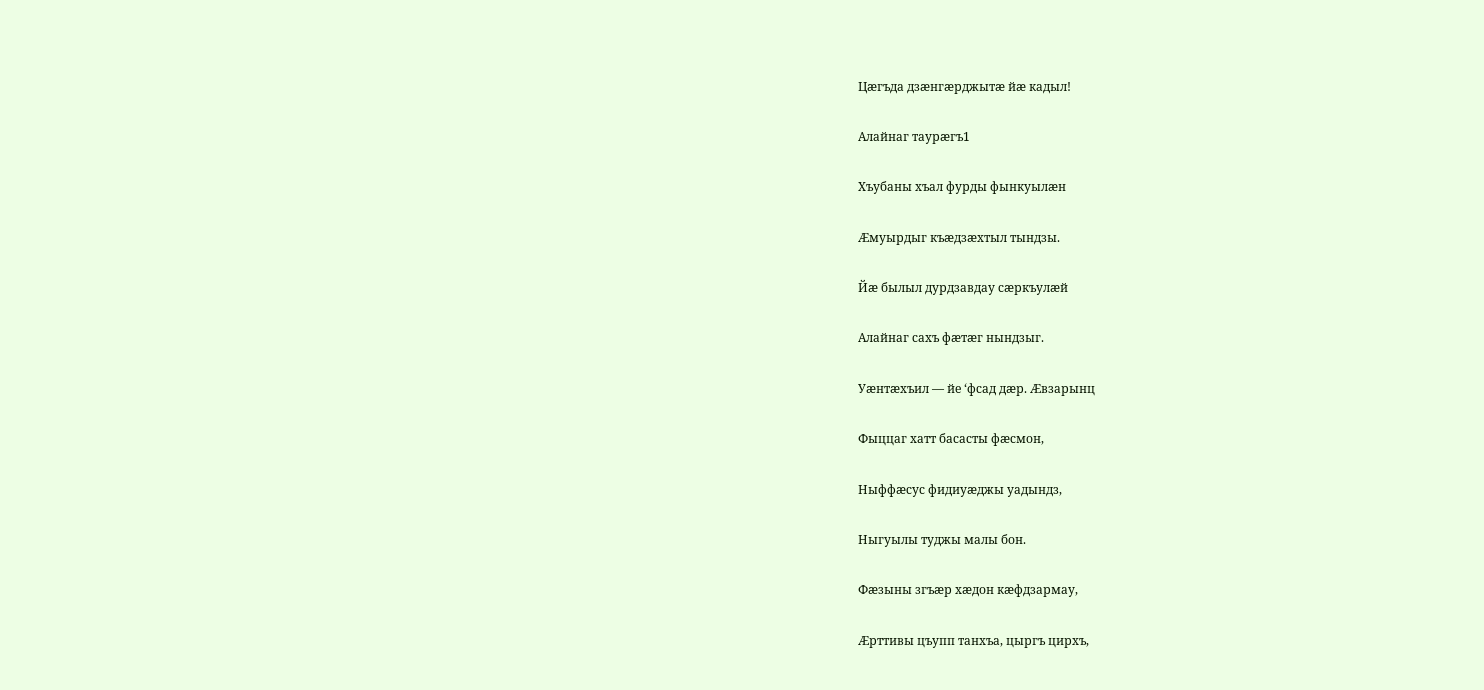Цæгъда дзæнгæрджытæ йæ кадыл!

Алайнаг таурæгъ1

Хъубаны хъал фурды фынкуылæн

Æмуырдыг къæдзæхтыл тындзы.

Йæ былыл дурдзавдау сæркъулæй

Алайнаг сахъ фæтæг нындзыг.

Уæнтæхъил — йе ‘фсад дæр. Æвзарынц

Фыццаг хатт басасты фæсмон,

Ныффæсус фидиуæджы уадындз,

Ныгуылы туджы малы бон.

Фæзыны згъæр хæдон кæфдзармау,

Æрттивы цъупп танхъа, цыргъ цирхъ,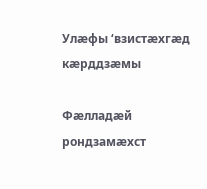Улæфы ‘взистæхгæд кæрддзæмы

Фæлладæй рондзамæхст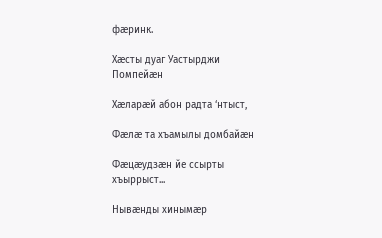фæринк.

Хæсты дуаг Уастырджи Помпейæн

Хæларæй абон радта ‘нтыст,

Фæлæ та хъамылы домбайæн

Фæцæудзæн йе ссырты хъыррыст...

Нывæнды хинымæр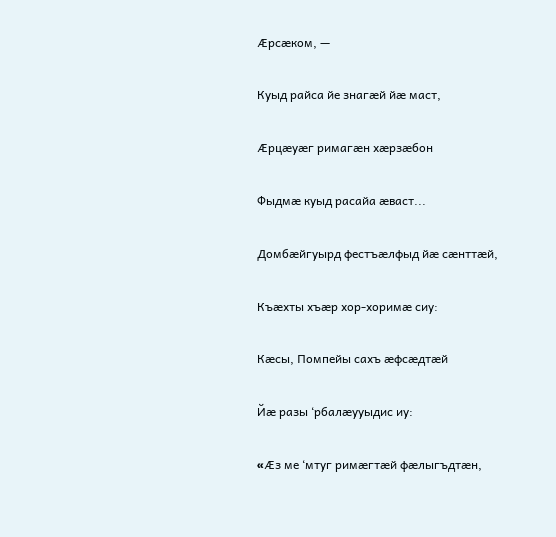Æрсæком, —

Куыд райса йе знагæй йæ маст,

Æрцæуæг римагæн хæрзæбон

Фыдмæ куыд расайа æваст...

Домбæйгуырд фестъæлфыд йæ сæнттæй,

Къæхты хъæр хор-хоримæ сиу:

Кæсы, Помпейы сахъ æфсæдтæй

Йæ разы ‘рбалæууыдис иу:

«Æз ме ‘мтуг римæгтæй фæлыгъдтæн,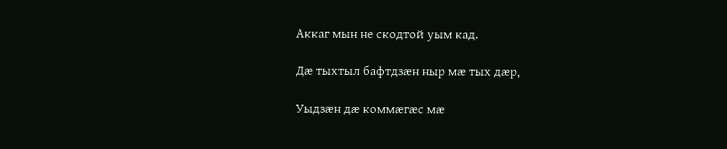Аккаг мын не скодтой уым кад.

Дæ тыхтыл бафтдзæн ныр мæ тых дæр,

Уыдзæн дæ коммæгæс мæ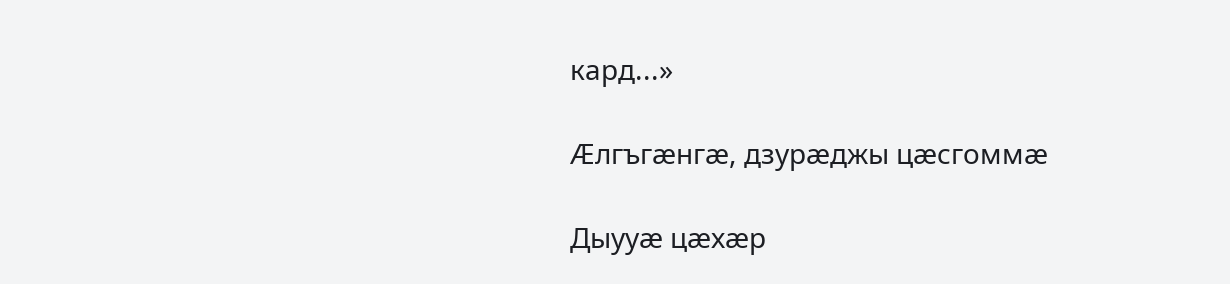кард...»

Æлгъгæнгæ, дзурæджы цæсгоммæ

Дыууæ цæхæр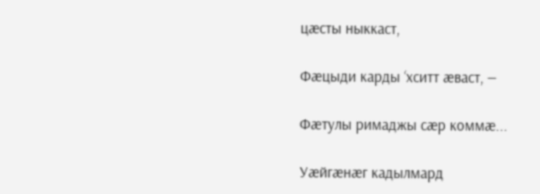цæсты ныккаст,

Фæцыди карды ‘хситт æваст, —

Фæтулы римаджы сæр коммæ...

Уæйгæнæг кадылмард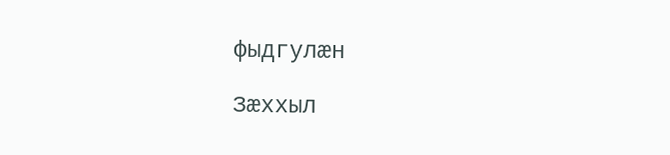фыдгулæн

Зæххыл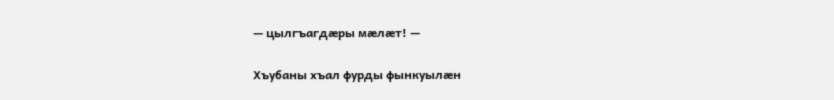— цылгъагдæры мæлæт! —

Хъубаны хъал фурды фынкуылæн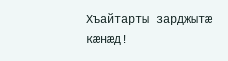Хъайтарты зарджытæ кæнæд!